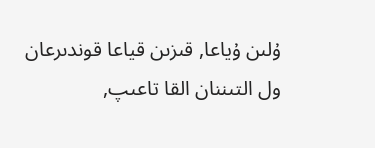ۇلىن ۇياعا, قىزىن قياعا قوندىرعان ول التىننان القا تاعىپ,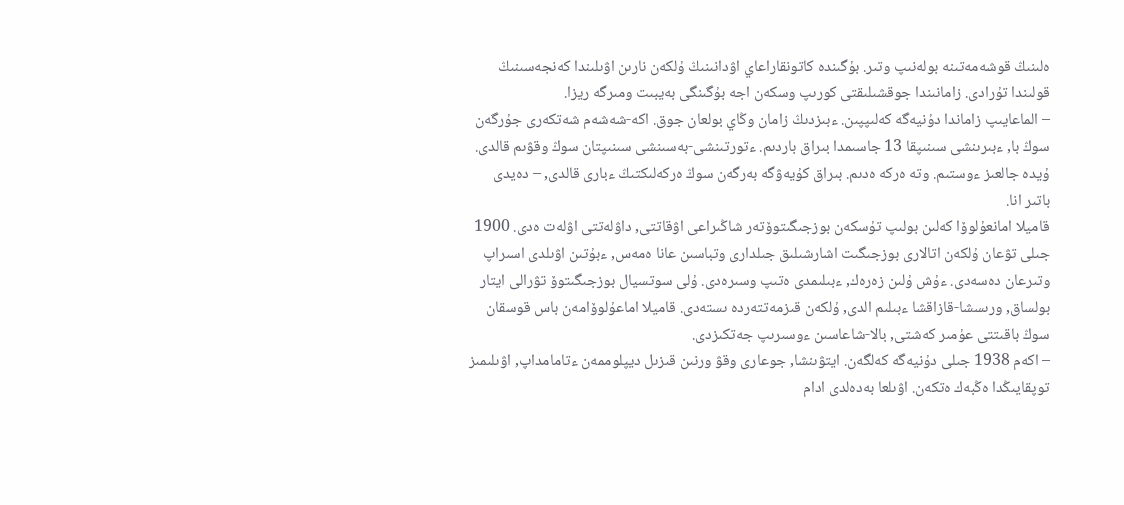ەلىنىڭ قوشەمەتىنە بولەنىپ وتىر. بۇگىندە كاتونقاراعاي اۋدانىنىڭ ۇلكەن نارىن اۋىلىندا كەنجەسىنىڭ قولىندا تۇرادى. زامانىندا جوقشىلىقتى كورىپ وسكەن اجە بۇگىنگى بەيبىت ومىرگە ريزا.
– الماعايىپ زاماندا دۇنيەگە كەلىپپىن. ءبىزدىڭ زامان وڭاي بولعان جوق. اكە-شەشەم شەتكەرى جۇرگەن سوڭ با, ءبىرىنشى سىنىپقا 13 جاسىمدا بىراق باردىم. ءتورتىنشى-بەسىنشى سىنىپتان سوڭ وقۋىم قالدى. ۇيدە جالعىز ءوستىم. وتە ەركە ەدىم. بىراق كۇيەۋگە بەرگەن سوڭ ەركەلىكتىڭ ءبارى قالدى, – دەيدى باتىر انا.
قاميلا امانعۇلوۆا كەلىن بولىپ تۇسكەن بوزجىگىتوۆتەر شاڭىراعى اۋقاتتى, داۋلەتتى اۋلەت ەدى. 1900 جىلى تۋعان ۇلكەن اتالارى بوزجىگىت اشارشىلىق جىلدارى وتباسىن عانا ەمەس, ءبۇتىن اۋىلدى اسىراپ وتىرعان دەسەدى. ءۇش ۇلىن زەرەك, ءبىلىمدى ەتىپ وسىرەدى. ۇلى سوتسيال بوزجىگىتوۆ تۋرالى ايتار بولساق, ورىسشا-قازاقشا ءبىلىم الدى, ۇلكەن قىزمەتتەردە ىستەدى. قاميلا اماعۇلوۆامەن باس قوسقان سوڭ باقىتتى عۇمىر كەشتى, بالا-شاعاسىن ءوسىرىپ جەتكىزدى.
– اكەم 1938 جىلى دۇنيەگە كەلگەن. ايتۋىنشا, جوعارى وقۋ ورنىن قىزىل ديپلوممەن ءتامامداپ, اۋىلىمىز توپقايىڭدا ەڭبەك ەتكەن. اۋىلعا بەدەلدى ادام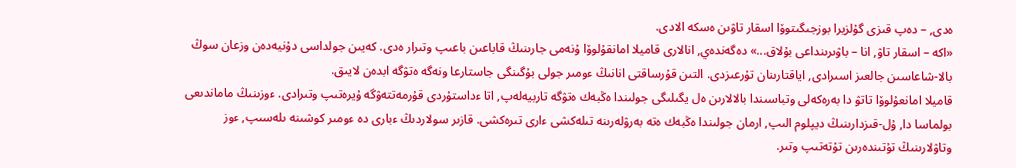ەدى, – دەپ قىزى گۇلزيرا بوزجىگىتوۆا اسقار تاۋىن ەسكە الادى.
«اكە – اسقار تاۋ, انا – باۋىرىنداعى بۇلاق...» دەگەندەي, انالارى قاميلا امانقۇلوۆا ۇنەمى جارىنىڭ قاباعىن باعىپ وتىرار ەدى. كەيىن جولداسى دۇنيەدەن وزعان سوڭ بالا-شاعاسىن جالعىز اسىرادى, اياقتارىنان تۇرعىزدى. التىن قۇرساقتى انانىڭ ءومىر جولى بۇگىنگى جاستارعا ونەگە ەتۋگە ابدەن لايىق.
قاميلا امانعۇلوۆا تاتۋ دا بەرەكەلى وتباسىندا بالالارىن ەل يگىلىگى جولىندا ەڭبەك ەتۋگە تاربيەلەپ, اتا ءداستۇردى قۇرمەتتەۋگە ۇيرەتىپ وتىرادى. ءوزىنىڭ ماماندىعى بولماسا دا, ۇل-قىزدارىنىڭ ديپلوم الىپ, ارمان جولىندا ەڭبەك ەتە بەرۋلەرىنە تىلەكشى ءارى تىرەكشى. قازىر سولاردىڭ ءبارى دە ءومىر كوشىنە ىلەسىپ, ءوز وتاۋلارىنىڭ تۇتىندەرىن تۇتەتىپ وتىر.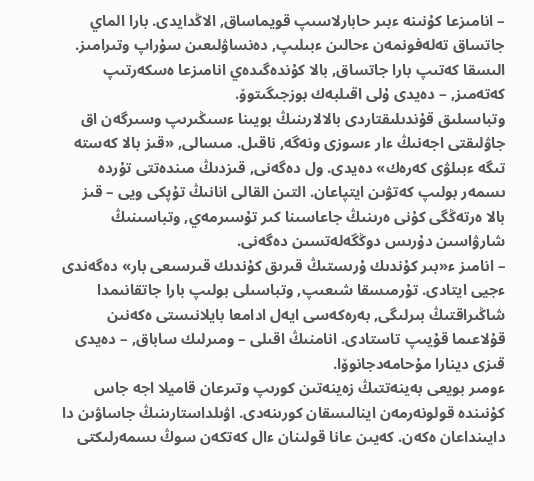– انامىزعا كۇنىنە ءبىر حابارلاسىپ قويماساق, الاڭدايدى. بارا الماي جاتساق تەلەفونمەن ءحالىن ءبىلىپ, دەنساۋلىعىن سۇراپ وتىرامىز. الىسقا كەتىپ بارا جاتساق, بالا كۇندەگىدەي انامىزعا ەسكەرتىپ كەتەمىز, – دەيدى ۇلى اقىلبەك بوزجىگىتوۆ.
وتباسىلىق قۇندىلىقتاردى بالالارىنىڭ بويىنا ءسىڭىرىپ وسىرگەن اق جاۋلىقتى اجەنىڭ ءار ءسوزى ونەگە, ناقىل. مىسالى, «قىز بالا كەستە تىگە ءبىلۋى كەرەك» دەيدى. ول دەگەنى, قىزدىڭ مىندەتتى تۇردە ىسمەر بولىپ كەتۋىن ايتپاعان. التىن القالى انانىڭ تۇپكى ويى – قىز بالا ەرتەڭگى كۇنى ەرىنىڭ جاعاسىنا كىر تۇسىرمەي, وتباسىنىڭ شارۋاسىن دۇرىس دوڭگەلەتسىن دەگەنى.
– انامىز ء«بىر كۇندىك ۇرىستىڭ قىرىق كۇندىك قىرسىعى بار» دەگەندى ءجيى ايتادى. تۇرمىسقا شىعىپ, وتباسىلى بولىپ بارا جاتقانىمدا شاڭىراقتىڭ بىرلىگى, بەرەكەسى ايەل ادامعا بايلانىستى ەكەنىن قۇلاعىما قۇيىپ تاستادى. انامنىڭ اقىلى – ومىرلىك ساباق, – دەيدى قىزى دينارا مۇحامەدجانوۆا.
ءومىر بويعى بەينەتتىڭ زەينەتىن كورىپ وتىرعان قاميلا اجە جاس كۇنىندە قولونەرمەن اينالىسقان كورىنەدى. اۋىلداستارىنىڭ جاساۋىن دا دايىنداعان ەكەن. كەيىن عانا قولىنان ءال كەتكەن سوڭ ىسمەرلىكتى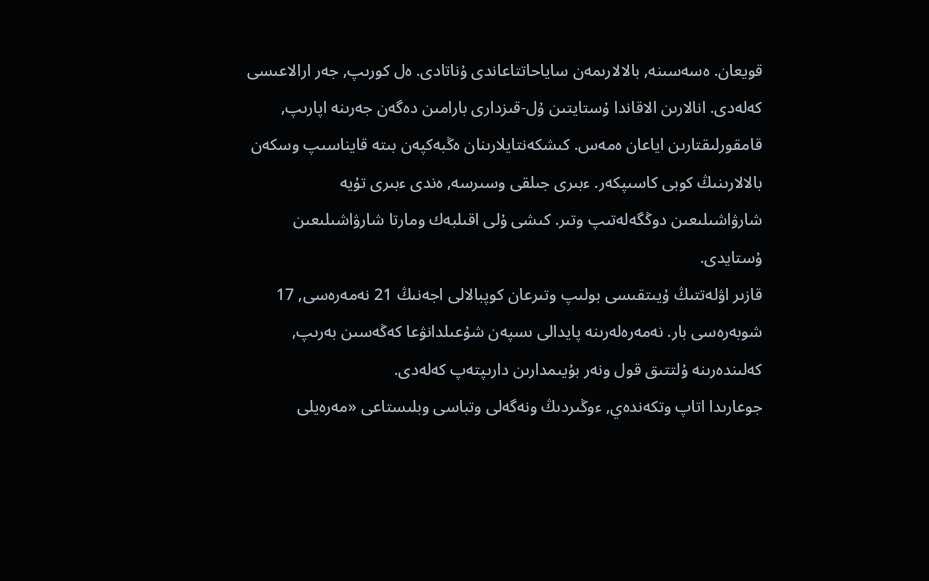قويعان. ەسەسىنە, بالالارىمەن ساياحاتتاعاندى ۇناتادى. ەل كورىپ, جەر ارالاعىسى كەلەدى. انالارىن الاقاندا ۇستايتىن ۇل-قىزدارى بارامىن دەگەن جەرىنە اپارىپ, قامقورلىقتارىن اياعان ەمەس. كىشكەنتايلارىنان ەڭبەكپەن بىتە قايناسىپ وسكەن بالالارىنىڭ كوبى كاسىپكەر. ءبىرى جىلقى وسىرسە, ەندى ءبىرى تۇيە شارۋاشىلىعىن دوڭگەلەتىپ وتىر. كىشى ۇلى اقىلبەك ومارتا شارۋاشىلىعىن ۇستايدى.
قازىر اۋلەتتىڭ ۇيىتقىسى بولىپ وتىرعان كوپبالالى اجەنىڭ 21 نەمەرەسى, 17 شوبەرەسى بار. نەمەرەلەرىنە پايدالى ىسپەن شۇعىلدانۋعا كەڭەسىن بەرىپ, كەلىندەرىنە ۇلتتىق قول ونەر بۇيىمدارىن دارىپتەپ كەلەدى.
جوعارىدا اتاپ وتكەندەي, ءوڭىردىڭ ونەگەلى وتباسى وبلىستاعى «مەرەيلى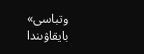وتباسى» بايقاۋىندا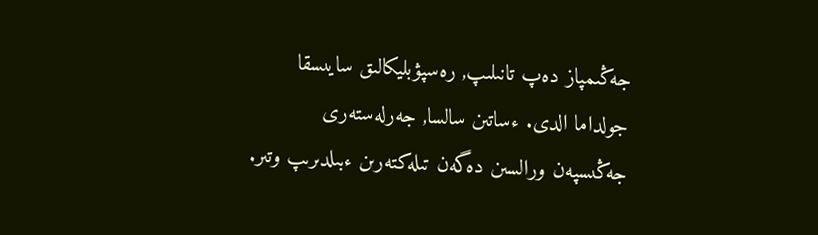جەڭىمپاز دەپ تانىلىپ, رەسپۋبليكالىق سايىسقا جولداما الدى. ءساتىن سالسا, جەرلەستەرى جەڭىسپەن ورالسىن دەگەن تىلەكتەرىن ءبىلدىرىپ وتىر.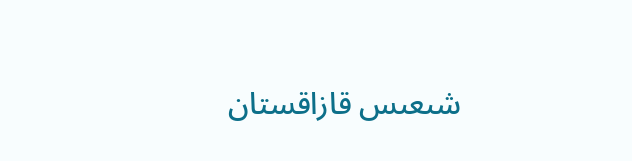شىعىس قازاقستان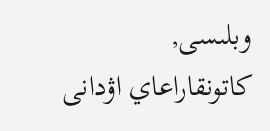وبلىسى,
كاتونقاراعاي اۋدانى